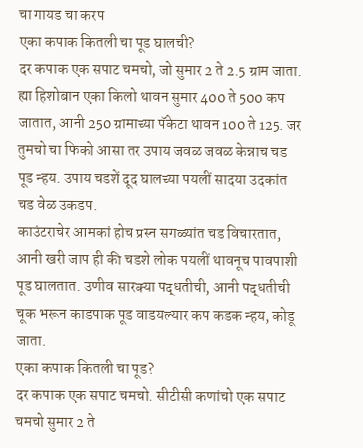चा गायड चा करप
एका कपाक कितली चा पूड घालची?
दर कपाक एक सपाट चमचो, जो सुमार 2 ते 2.5 ग्राम जाता. ह्या हिशोबान एका किलो थावन सुमार 400 ते 500 कप जातात, आनी 250 ग्रामाच्या पॅकेटा थावन 100 ते 125. जर तुमचो चा फिको आसा तर उपाय जवळ जवळ केन्नाच चड पूड न्हय. उपाय चडशें दूद घालच्या पयलीं सादया उदकांत चड वेळ उकडप.
काउंटराचेर आमकां होच प्रस्न सगळ्यांत चड विचारतात, आनी खरी जाप ही की चडशे लोक पयलीं थावनूच पावपाशी पूड घालतात. उणीव सारक्या पद्धतीची, आनी पद्धतीची चूक भरून काडपाक पूड वाडयल्यार कप कडक न्हय, कोडू जाता.
एका कपाक कितली चा पूड?
दर कपाक एक सपाट चमचो. सीटीसी कणांचो एक सपाट चमचो सुमार 2 ते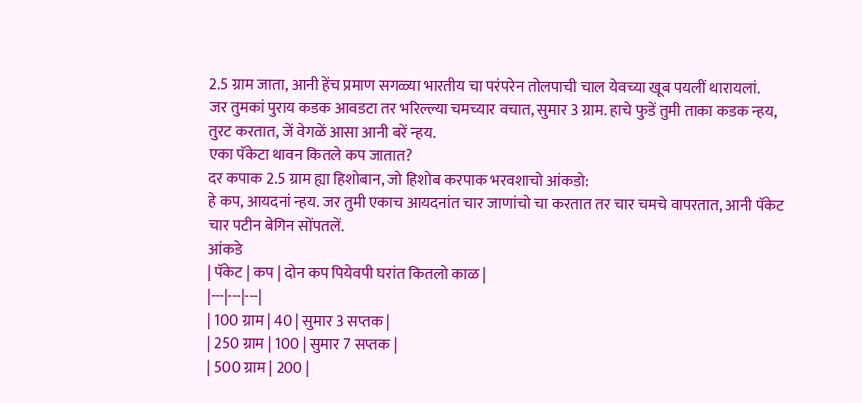2.5 ग्राम जाता, आनी हेंच प्रमाण सगळ्या भारतीय चा परंपरेन तोलपाची चाल येवच्या खूब पयलीं थारायलां.
जर तुमकां पुराय कडक आवडटा तर भरिल्ल्या चमच्यार वचात, सुमार 3 ग्राम. हाचे फुडें तुमी ताका कडक न्हय, तुरट करतात, जें वेगळें आसा आनी बरें न्हय.
एका पॅकेटा थावन कितले कप जातात?
दर कपाक 2.5 ग्राम ह्या हिशोबान, जो हिशोब करपाक भरवशाचो आंकडो:
हे कप, आयदनां न्हय. जर तुमी एकाच आयदनांत चार जाणांचो चा करतात तर चार चमचे वापरतात, आनी पॅकेट चार पटीन बेगिन सोंपतलें.
आंकडे
| पॅकेट | कप | दोन कप पियेवपी घरांत कितलो काळ |
|---|---|---|
| 100 ग्राम | 40 | सुमार 3 सप्तक |
| 250 ग्राम | 100 | सुमार 7 सप्तक |
| 500 ग्राम | 200 |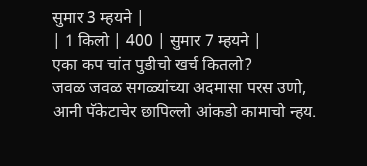सुमार 3 म्हयने |
| 1 किलो | 400 | सुमार 7 म्हयने |
एका कप चांत पुडीचो खर्च कितलो?
जवळ जवळ सगळ्यांच्या अदमासा परस उणो, आनी पॅकेटाचेर छापिल्लो आंकडो कामाचो न्हय.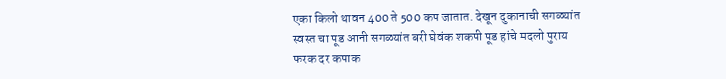एका किलो थावन 400 ते 500 कप जातात. देखून दुकानाची सगळ्यांत स्वस्त चा पूड आनी सगळ्यांत बरी घेवंक शकपी पूड हांचे मदलो पुराय फरक दर कपाक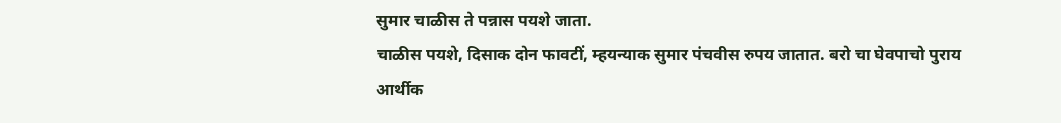सुमार चाळीस ते पन्नास पयशे जाता.
चाळीस पयशे, दिसाक दोन फावटीं, म्हयन्याक सुमार पंचवीस रुपय जातात. बरो चा घेवपाचो पुराय आर्थीक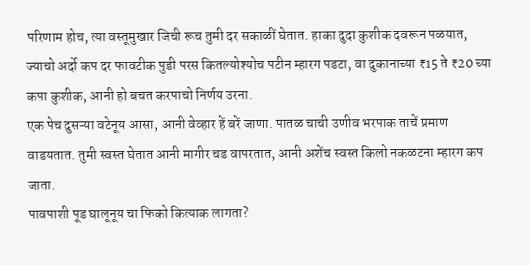परिणाम होच, त्या वस्तूमुखार जिची रूच तुमी दर सकाळीं घेतात. हाका दुदा कुशीक दवरून पळयात, ज्याचो अर्दो कप दर फावटीक पुडी परस कितल्योश्योच पटीन म्हारग पडटा, वा दुकानाच्या ₹15 ते ₹20 च्या कपा कुशीक, आनी हो बचत करपाचो निर्णय उरना.
एक पेच दुसऱ्या वटेनूय आसा, आनी वेव्हार हें बरें जाणा. पातळ चाची उणीव भरपाक ताचें प्रमाण वाडयतात. तुमी स्वस्त घेतात आनी मागीर चड वापरतात, आनी अशेंच स्वस्त किलो नकळटना म्हारग कप जाता.
पावपाशी पूड घालूनूय चा फिको कित्याक लागता?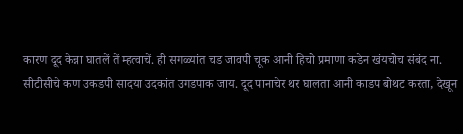कारण दूद केन्ना घातलें तें म्हत्वाचें. ही सगळ्यांत चड जावपी चूक आनी हिचो प्रमाणा कडेन खंयचोच संबंद ना.
सीटीसीचे कण उकडपी सादया उदकांत उगडपाक जाय. दूद पानाचेर थर घालता आनी काडप बोथट करता, देखून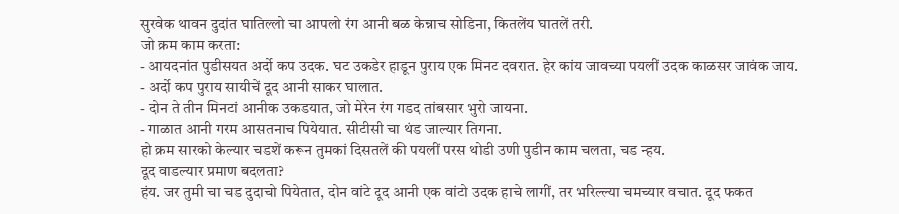सुरवेक थावन दुदांत घातिल्लो चा आपलो रंग आनी बळ केन्नाच सोडिना, कितलेंय घातलें तरी.
जो क्रम काम करता:
- आयदनांत पुडीसयत अर्दो कप उदक. घट उकडेर हाडून पुराय एक मिनट दवरात. हेर कांय जावच्या पयलीं उदक काळसर जावंक जाय.
- अर्दो कप पुराय सायीचें दूद आनी साकर घालात.
- दोन ते तीन मिनटां आनीक उकडयात, जो मेरेन रंग गडद तांबसार भुरो जायना.
- गाळात आनी गरम आसतनाच पियेयात. सीटीसी चा थंड जाल्यार तिगना.
हो क्रम सारको केल्यार चडशें करून तुमकां दिसतलें की पयलीं परस थोडी उणी पुडीन काम चलता, चड न्हय.
दूद वाडल्यार प्रमाण बदलता?
हंय. जर तुमी चा चड दुदाचो पियेतात, दोन वांटे दूद आनी एक वांटो उदक हाचे लागीं, तर भरिल्ल्या चमच्यार वचात. दूद फकत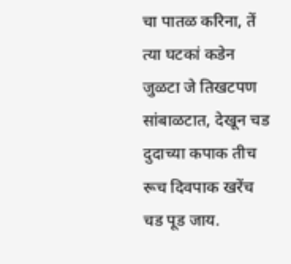चा पातळ करिना, तें त्या घटकां कडेन जुळटा जे तिखटपण सांबाळटात, देखून चड दुदाच्या कपाक तीच रूच दिवपाक खरेंच चड पूड जाय.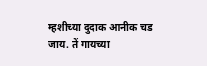म्हशीच्या दुदाक आनीक चड जाय. तें गायच्या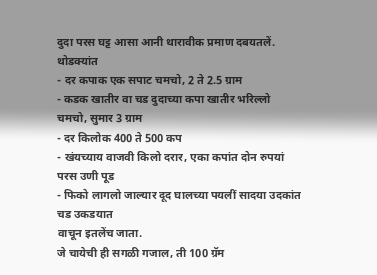दुदा परस घट्ट आसा आनी थारावीक प्रमाण दबयतलें.
थोडक्यांत
- दर कपाक एक सपाट चमचो, 2 ते 2.5 ग्राम
- कडक खातीर वा चड दुदाच्या कपा खातीर भरिल्लो चमचो, सुमार 3 ग्राम
- दर किलोक 400 ते 500 कप
- खंयच्याय वाजवी किलो दरार, एका कपांत दोन रुपयां परस उणी पूड
- फिको लागलो जाल्यार दूद घालच्या पयलीं सादया उदकांत चड उकडयात
वाचून इतलेंच जाता.
जे चायेची ही सगळी गजाल, ती 100 ग्रॅम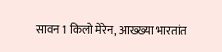सावन 1 किलो मेरेन, आख्ख्या भारतांत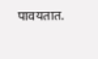पावयतात.